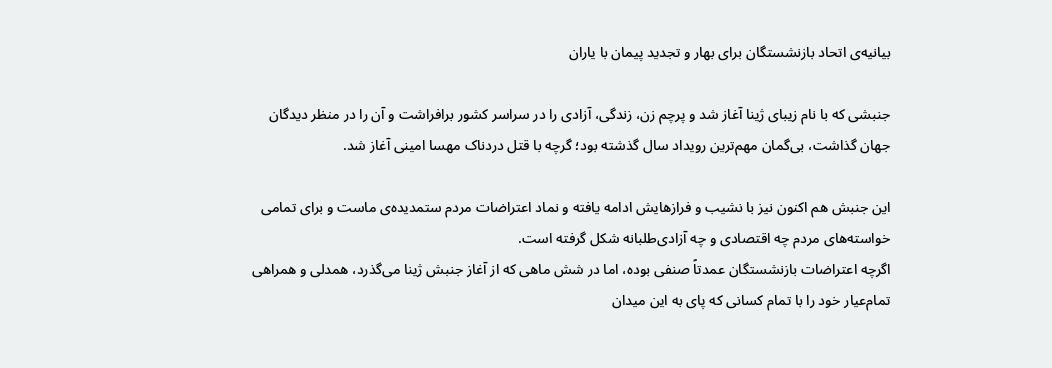بیانیه‌ی اتحاد بازنشستگان برای بهار و تجدید پیمان با یاران

جنبشی که با نام زیبای ژینا آغاز شد و پرچم زن، زندگی، آزادی را در سراسر کشور برافراشت و آن را در منظر دیدگان جهان گذاشت، بی‌گمان مهم‌ترین رویداد سال گذشته بود؛ گرچه با قتل دردناک مهسا امینی آغاز شد.

این جنبش هم اکنون نیز با نشیب و فرازهایش ادامه یافته و نماد اعتراضات مردم ستمدیده‌ی ماست و برای تمامی خواسته‌های مردم چه اقتصادی و چه آزادی‌طلبانه شکل گرفته است.
اگرچه اعتراضات بازنشستگان عمدتاً صنفی بوده، اما در شش ماهی که از آغاز جنبش ژینا می‌گذرد، همدلی و همراهی تمام‌عیار خود را با تمام کسانی که پای به این میدان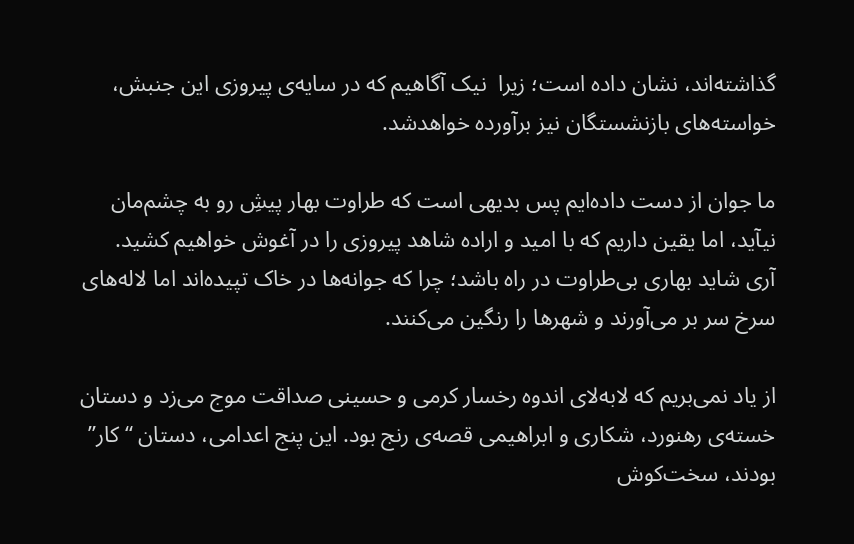گذاشته‌اند، نشان داده است؛ زیرا  نیک آگاهیم که در سایه‌ی پیروزی این جنبش، خواسته‌های‌ بازنشستگان نیز برآورده خواهد‌شد.

ما جوان از دست داده‌ایم پس بدیهی است که طراوت بهار پیشِ رو به چشم‌مان نیآید، اما یقین داریم که با امید و اراده شاهد پیروزی را در آغوش خواهیم کشید.
آری شاید بهاری بی‌طراوت در راه باشد؛ چرا که جوانه‌ها در خاک تپیده‌اند اما لاله‌های سرخ سر بر می‌آورند و شهرها را رنگین می‌کنند.

از یاد نمی‌بریم که لابه‌لای اندوه رخسار کرمی و حسینی صداقت موج می‌زد و دستان خسته‌ی رهنورد، شکاری و ابراهیمی قصه‌ی رنج بود. این پنج اعدامی، دستان “کار” بودند، سخت‌کوش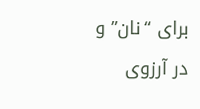برای “نان” و در آرزوی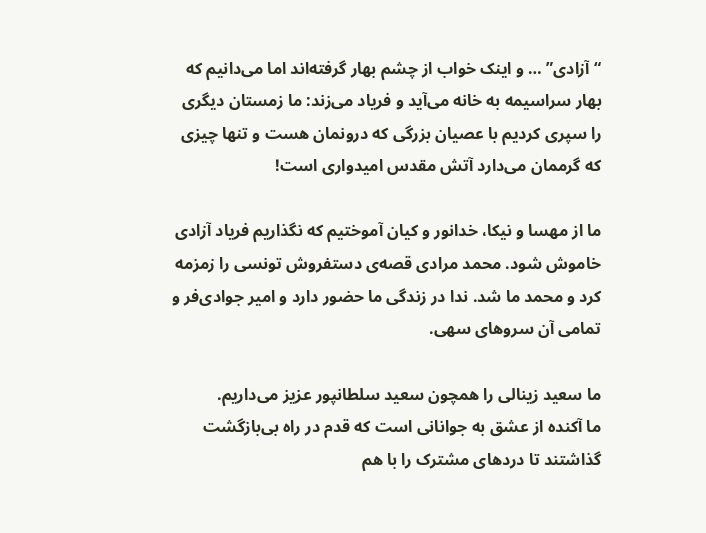“آزادی” … و اینک خواب از چشم بهار گرفته‌اند اما می‌دانیم که بهار سراسيمه به خانه می‌آید و فریاد می‌زند: ما زمستان دیگری را سپری کردیم با عصیان بزرگی که درونمان هست و تنها چیزی که گرممان می‌دارد آتش مقدس امیدواری است!

ما از مهسا و نیکا، خدانور و کیان آموختیم که نگذاریم فریاد آزادی خاموش شود. محمد مرادی قصه‌ی دستفروش تونسی را زمزمه کرد و محمد ما شد. ندا در زندگی ما حضور دارد و امیر جوادی‌فر و تمامی آن سروهای سهی.

ما سعید زینالی را همچون سعید سلطانپور عزیز می‌داریم.
ما آکنده از عشق به جوانانی‌‌ است که قدم در راه بی‌بازگشت گذاشتند تا دردهای مشترک را با هم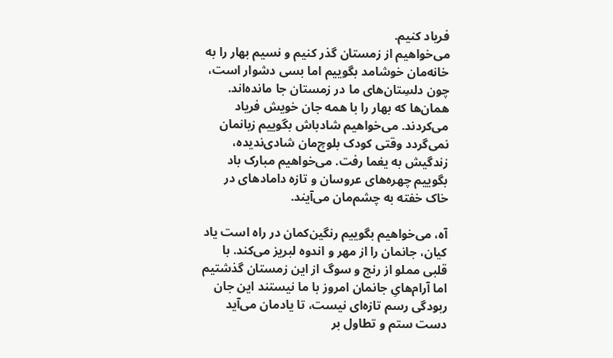فریاد کنیم.
می‌خواهیم از زمستان گذر کنیم و نسیم بهار را به خانه‌مان خوشامد بگوییم اما بسی دشوار است‌، چون دلسِتان‌های ما در زمستان جا مانده‌اند. همان‌ها که بهار را با همه جان خویش فریاد می‌کردند. می‌خواهیم شادباش بگوییم زبانمان نمی‌گردد وقتی کودک بلوچ‌مان شادی‌ندیده، زندگیش به یغما رفت. می‌خواهیم مبارک باد بگوییم چهره‌های عروسان و تازه دامادهای در خاک خفته‌ به چشم‌مان می‌آیند.

آه، می‌خواهیم بگوییم رنگین‌کمان در راه است یاد کیان، جانمان را از مهر و اندوه لبریز می‌کند. با قلبی مملو از رنج و سوگ از این زمستان گذشتیم اما آرام‌هایِ جانمان امروز با ما نیستند این جان ربودگی رسم تازه‌ای نیست، تا یادمان می‌آید دست ستم و تطاول بر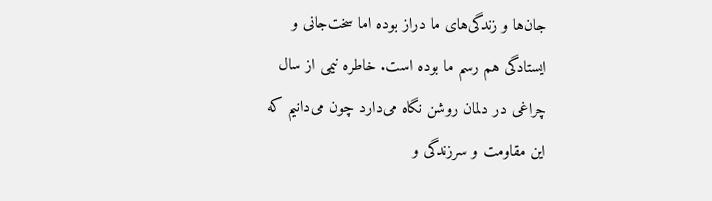جان‌ها و زندگی‌های ما دراز بوده اما سخت‌جانی و ایستادگی هم رسم ما بوده است. خاطره‌ نیمی از سال چراغی در دلمان روشن نگاه می‌دارد چون می‌دانیم که این مقاومت و سرزندگی و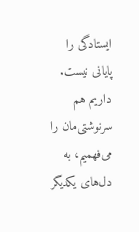ایستادگی را پایانی نیست. داریم هم‌ سرنوشتی‌مان را می‌فهمیم، به دل‌های یکدیگر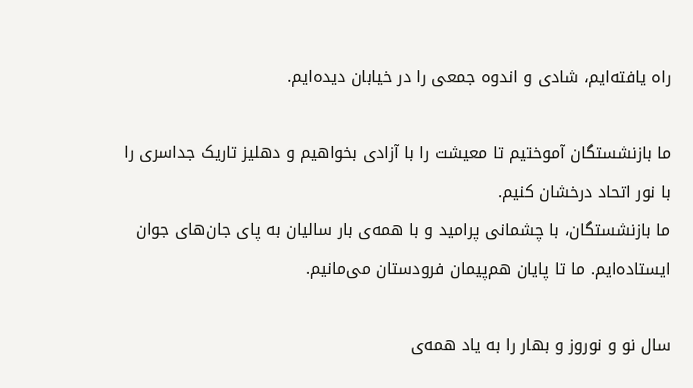راه یافته‌ایم، شادی و اندوه جمعی را در خیابان دیده‌ایم.

ما بازنشستگان آموختیم تا معیشت را با آزادی بخواهیم و دهلیز تاریک جداسری را با نور اتحاد درخشان کنیم‌.
ما بازنشستگان، با چشمانی پرامید و با همه‌ی بار سالیان به پای جان‌های جوان ایستاده‌ایم. ما تا پایان هم‌پیمان فرودستان می‌مانیم.

سال نو و نوروز و بهار را به یاد همه‌ی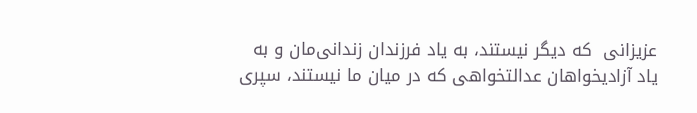عزیزانی  که دیگر نیستند، به یاد فرزندان زندانی‌مان و به یاد آزادیخواهان عدالتخواهی که در میان ما نیستند، سپری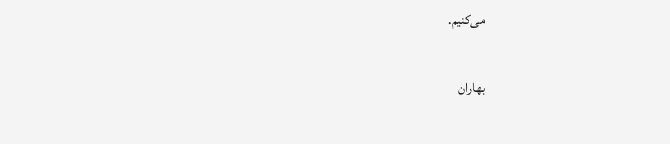می‌کنیم.

بهاران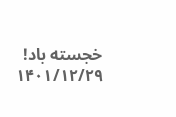خجسته باد!
۱۴۰۱/۱۲/۲۹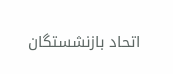اتحاد بازنشستگان